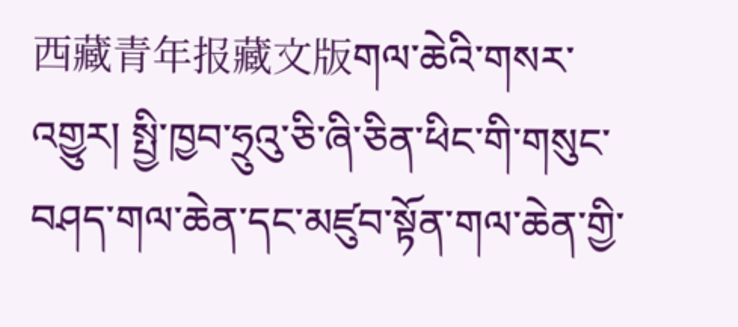西藏青年报藏文版གལ་ཆེའི་གསར་འགྱུར། སྤྱི་ཁྱབ་ཧྲུའུ་ཅི་ཞི་ཅིན་ཕིང་གི་གསུང་བཤད་གལ་ཆེན་དང་མཛུབ་སྟོན་གལ་ཆེན་གྱི་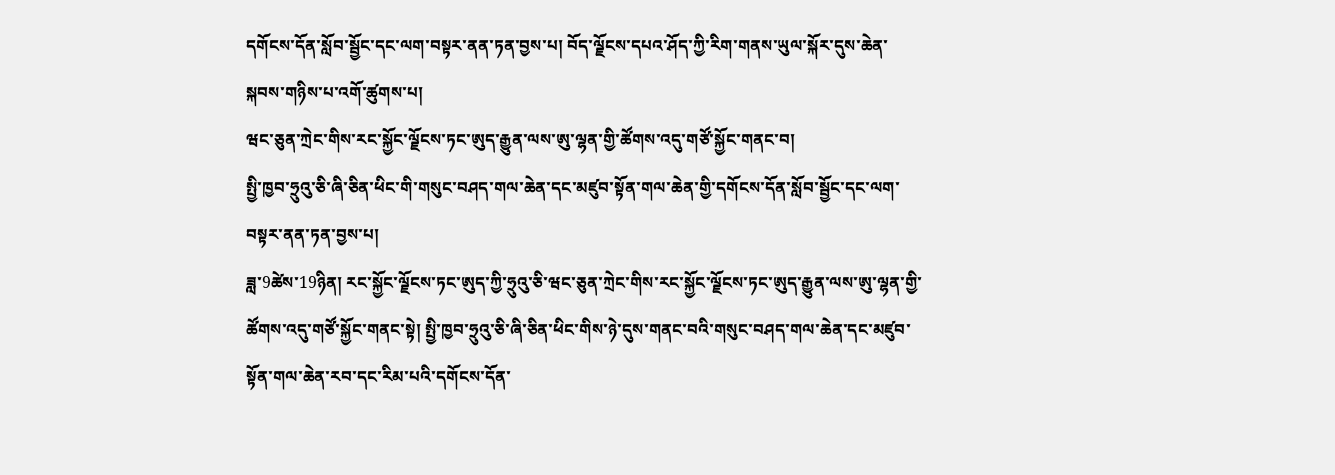དགོངས་དོན་སློབ་སྦྱོང་དང་ལག་བསྟར་ནན་ཏན་བྱས་པ། བོད་ལྗོངས་དཔའ་ཤོད་ཀྱི་རིག་གནས་ཡུལ་སྐོར་དུས་ཆེན་སྐབས་གཉིས་པ་འགོ་ཚུགས་པ།
ཝང་ཅུན་ཀྲེང་གིས་རང་སྐྱོང་ལྗོངས་ཏང་ཨུད་རྒྱུན་ལས་ཨུ་ལྷན་གྱི་ཚོགས་འདུ་གཙོ་སྐྱོང་གནང་བ།
སྤྱི་ཁྱབ་ཧྲུའུ་ཅི་ཞི་ཅིན་ཕིང་གི་གསུང་བཤད་གལ་ཆེན་དང་མཛུབ་སྟོན་གལ་ཆེན་གྱི་དགོངས་དོན་སློབ་སྦྱོང་དང་ལག་བསྟར་ནན་ཏན་བྱས་པ།
ཟླ་9ཚེས་19ཉིན། རང་སྐྱོང་ལྗོངས་ཏང་ཨུད་ཀྱི་ཧྲུའུ་ཅི་ཝང་ཅུན་ཀྲེང་གིས་རང་སྐྱོང་ལྗོངས་ཏང་ཨུད་རྒྱུན་ལས་ཨུ་ལྷན་གྱི་ཚོགས་འདུ་གཙོ་སྐྱོང་གནང་སྟེ། སྤྱི་ཁྱབ་ཧྲུའུ་ཅི་ཞི་ཅིན་ཕིང་གིས་ཉེ་དུས་གནང་བའི་གསུང་བཤད་གལ་ཆེན་དང་མཛུབ་སྟོན་གལ་ཆེན་རབ་དང་རིམ་པའི་དགོངས་དོན་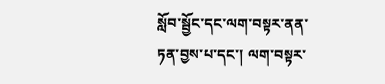སློབ་སྦྱོང་དང་ལག་བསྟར་ནན་ཏན་བྱས་པ་དང་། ལག་བསྟར་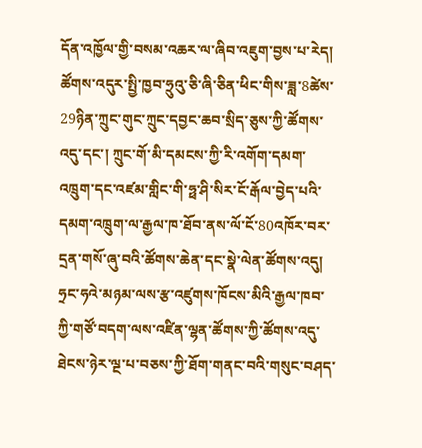དོན་འཁྱོལ་གྱི་བསམ་འཆར་ལ་ཞིབ་འཇུག་བྱས་པ་རེད།
ཚོགས་འདུར་སྤྱི་ཁྱབ་ཧྲུའུ་ཅི་ཞི་ཅིན་ཕིང་གིས་ཟླ་8ཚེས་29ཉིན་ཀྲུང་གུང་ཀྲུང་དབྱང་ཆབ་སྲིད་ཅུས་ཀྱི་ཚོགས་འདུ་དང་། ཀྲུང་གོ་མི་དམངས་ཀྱི་རི་འགོག་དམག་འཁྲུག་དང་འཛམ་གླིང་གི་ཧྥ་ཤི་སིར་ངོ་རྒོལ་བྱེད་པའི་དམག་འཁྲུག་ལ་རྒྱལ་ཁ་ཐོབ་ནས་ལོ་ངོ་80འཁོར་བར་དྲན་གསོ་ཞུ་བའི་ཚོགས་ཆེན་དང་སྣེ་ལེན་ཚོགས་འདུ། ཧྲང་ཧའེ་མཉམ་ལས་རྩ་འཛུགས་ཁོངས་མིའི་རྒྱལ་ཁབ་ཀྱི་གཙོ་བདག་ལས་འཛིན་ལྷན་ཚོགས་ཀྱི་ཚོགས་འདུ་ཐེངས་ཉེར་ལྔ་པ་བཅས་ཀྱི་ཐོག་གནང་བའི་གསུང་བཤད་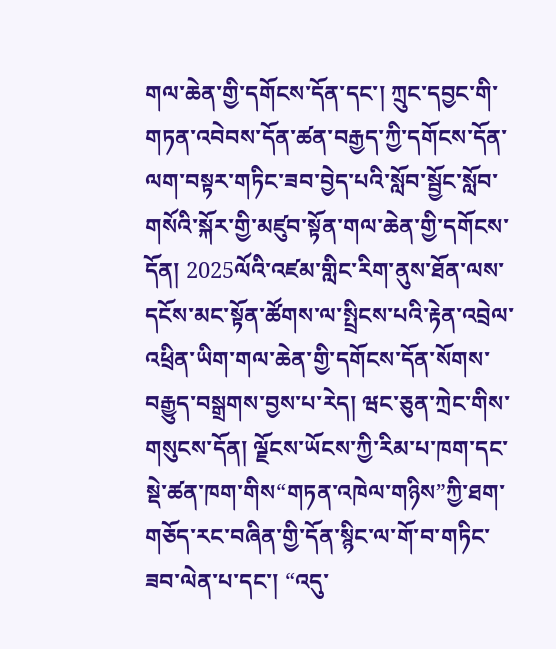གལ་ཆེན་གྱི་དགོངས་དོན་དང་། ཀྲུང་དབྱང་གི་གཏན་འབེབས་དོན་ཚན་བརྒྱད་ཀྱི་དགོངས་དོན་ལག་བསྟར་གཏིང་ཟབ་བྱེད་པའི་སློབ་སྦྱོང་སློབ་གསོའི་སྐོར་གྱི་མཛུབ་སྟོན་གལ་ཆེན་གྱི་དགོངས་དོན། 2025ལོའི་འཛམ་གླིང་རིག་ནུས་ཐོན་ལས་དངོས་མང་སྟོན་ཚོགས་ལ་སྤྲིངས་པའི་རྟེན་འབྲེལ་འཕྲིན་ཡིག་གལ་ཆེན་གྱི་དགོངས་དོན་སོགས་བརྒྱུད་བསྒྲགས་བྱས་པ་རེད། ཝང་ཅུན་ཀྲེང་གིས་གསུངས་དོན། ལྗོངས་ཡོངས་ཀྱི་རིམ་པ་ཁག་དང་སྡེ་ཚན་ཁག་གིས“གཏན་འཁེལ་གཉིས”ཀྱི་ཐག་གཅོད་རང་བཞིན་གྱི་དོན་སྙིང་ལ་གོ་བ་གཏིང་ཟབ་ལེན་པ་དང་། “འདུ་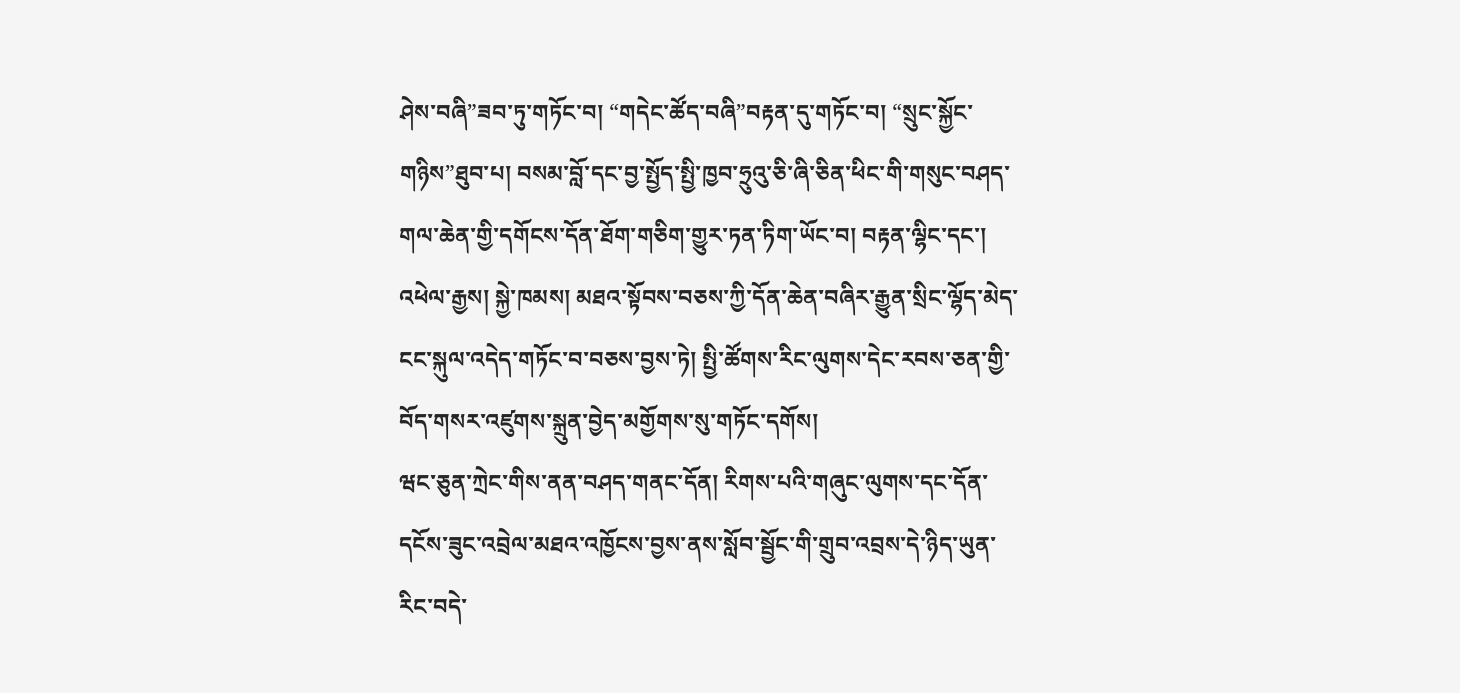ཤེས་བཞི”ཟབ་ཏུ་གཏོང་བ། “གདེང་ཚོད་བཞི”བརྟན་དུ་གཏོང་བ། “སྲུང་སྐྱོང་གཉིས”ཐུབ་པ། བསམ་བློ་དང་བྱ་སྤྱོད་སྤྱི་ཁྱབ་ཧྲུའུ་ཅི་ཞི་ཅིན་ཕིང་གི་གསུང་བཤད་གལ་ཆེན་གྱི་དགོངས་དོན་ཐོག་གཅིག་གྱུར་ཏན་ཏིག་ཡོང་བ། བརྟན་ལྷིང་དང་། འཕེལ་རྒྱས། སྐྱེ་ཁམས། མཐའ་སྟོབས་བཅས་ཀྱི་དོན་ཆེན་བཞིར་རྒྱུན་སྲིང་ལྷོད་མེད་ངང་སྐུལ་འདེད་གཏོང་བ་བཅས་བྱས་ཏེ། སྤྱི་ཚོགས་རིང་ལུགས་དེང་རབས་ཅན་གྱི་བོད་གསར་འཛུགས་སྐྲུན་བྱེད་མགྱོགས་སུ་གཏོང་དགོས།
ཝང་ཅུན་ཀྲེང་གིས་ནན་བཤད་གནང་དོན། རིགས་པའི་གཞུང་ལུགས་དང་དོན་དངོས་ཟུང་འབྲེལ་མཐའ་འཁྱོངས་བྱས་ནས་སློབ་སྦྱོང་གི་གྲུབ་འབྲས་དེ་ཉིད་ཡུན་རིང་བདེ་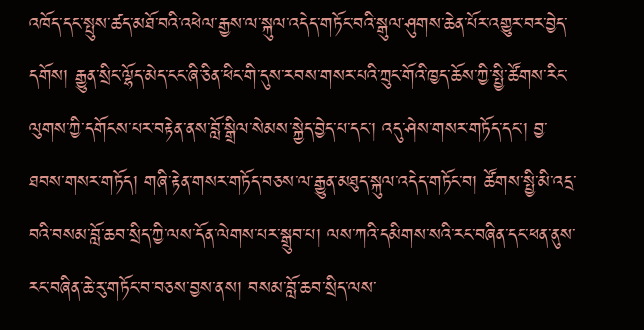འཁོད་དང་སྤུས་ཚད་མཐོ་བའི་འཕེལ་རྒྱས་ལ་སྐུལ་འདེད་གཏོང་བའི་སྒུལ་ཤུགས་ཆེན་པོར་འགྱུར་བར་བྱེད་དགོས། རྒྱུན་སྲིང་ལྷོད་མེད་ངང་ཞི་ཅིན་ཕིང་གི་དུས་རབས་གསར་པའི་ཀྲུང་གོའི་ཁྱད་ཆོས་ཀྱི་སྤྱི་ཚོགས་རིང་ལུགས་ཀྱི་དགོངས་པར་བརྟེན་ནས་བློ་སྒྲིལ་སེམས་སྐྱེད་བྱེད་པ་དང་། འདུ་ཤེས་གསར་གཏོད་དང་། བྱ་ཐབས་གསར་གཏོད། གཞི་རྟེན་གསར་གཏོད་བཅས་ལ་རྒྱུན་མཐུད་སྐུལ་འདེད་གཏོང་བ། ཚོགས་སྤྱི་མི་འདྲ་བའི་བསམ་བློ་ཆབ་སྲིད་ཀྱི་ལས་དོན་ལེགས་པར་སྒྲུབ་པ། ལས་ཀའི་དམིགས་སའི་རང་བཞིན་དང་ཕན་ནུས་རང་བཞིན་ཆེ་རུ་གཏོང་བ་བཅས་བྱས་ནས། བསམ་བློ་ཆབ་སྲིད་ལས་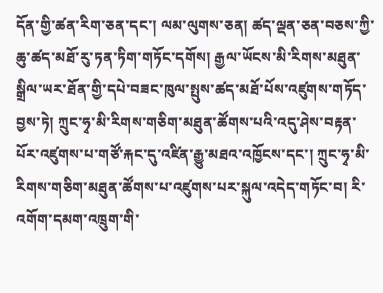དོན་གྱི་ཚན་རིག་ཅན་དང་། ལམ་ལུགས་ཅན། ཚད་ལྡན་ཅན་བཅས་ཀྱི་ཆུ་ཚད་མཐོ་རུ་ཏན་ཏིག་གཏོང་དགོས། རྒྱལ་ཡོངས་མི་རིགས་མཐུན་སྒྲིལ་ཡར་ཐོན་གྱི་དཔེ་བཟང་ཁུལ་སྤུས་ཚད་མཐོ་པོས་འཛུགས་གཏོད་བྱས་ཏེ། ཀྲུང་ཧྭ་མི་རིགས་གཅིག་མཐུན་ཚོགས་པའི་འདུ་ཤེས་བརྟན་པོར་འཛུགས་པ་གཙོ་རྐང་དུ་འཛིན་རྒྱུ་མཐའ་འཁྱོངས་དང་། ཀྲུང་ཧྭ་མི་རིགས་གཅིག་མཐུན་ཚོགས་པ་འཛུགས་པར་སྐུལ་འདེད་གཏོང་བ། རི་འགོག་དམག་འཁྲུག་གི་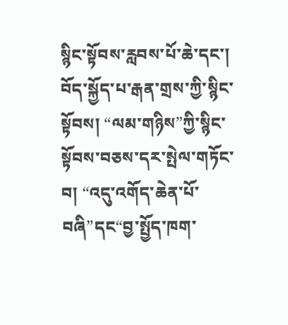སྙིང་སྟོབས་རླབས་པོ་ཆེ་དང་། བོད་སྐྱོད་པ་རྒན་གྲས་ཀྱི་སྙིང་སྟོབས། “ལམ་གཉིས”ཀྱི་སྙིང་སྟོབས་བཅས་དར་སྤེལ་གཏོང་བ། “འདུ་འགོད་ཆེན་པོ་བཞི”དང“བྱ་སྤྱོད་ཁག་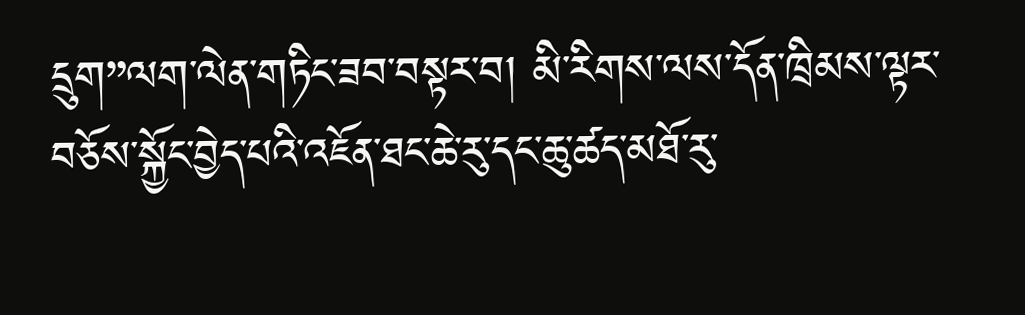དྲུག”ལག་ལེན་གཏིང་ཟབ་བསྟར་བ། མི་རིགས་ལས་དོན་ཁྲིམས་ལྟར་བཅོས་སྐྱོང་བྱེད་པའི་འཇོན་ཐང་ཆེ་རུ་དང་ཆུ་ཚད་མཐོ་རུ་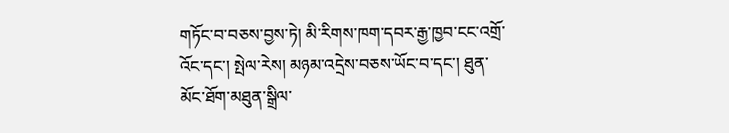གཏོང་བ་བཅས་བྱས་ཏེ། མི་རིགས་ཁག་དབར་རྒྱ་ཁྱབ་ངང་འགྲོ་འོང་དང་། སྤེལ་རེས། མཉམ་འདྲེས་བཅས་ཡོང་བ་དང་། ཐུན་མོང་ཐོག་མཐུན་སྒྲིལ་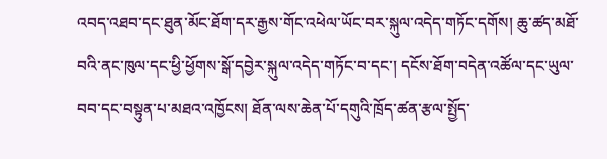འབད་འཐབ་དང་ཐུན་མོང་ཐོག་དར་རྒྱས་གོང་འཕེལ་ཡོང་བར་སྐུལ་འདེད་གཏོང་དགོས། ཆུ་ཚད་མཐོ་བའི་ནང་ཁུལ་དང་ཕྱི་ཕྱོགས་སྒོ་དབྱེར་སྐུལ་འདེད་གཏོང་བ་དང་། དངོས་ཐོག་བདེན་འཚོལ་དང་ཡུལ་བབ་དང་བསྟུན་པ་མཐའ་འཁྱོངས། ཐོན་ལས་ཆེན་པོ་དགུའི་ཁྲོད་ཚན་རྩལ་སྤྱོད་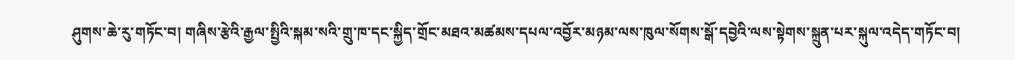ཤུགས་ཆེ་རུ་གཏོང་བ། གཞིས་རྩེའི་རྒྱལ་སྤྱིའི་སྐམ་སའི་གྲུ་ཁ་དང་སྐྱིད་གྲོང་མཐའ་མཚམས་དཔལ་འབྱོར་མཉམ་ལས་ཁུལ་སོགས་སྒོ་དབྱེའི་ལས་སྟེགས་སྐྲུན་པར་སྐུལ་འདེད་གཏོང་བ།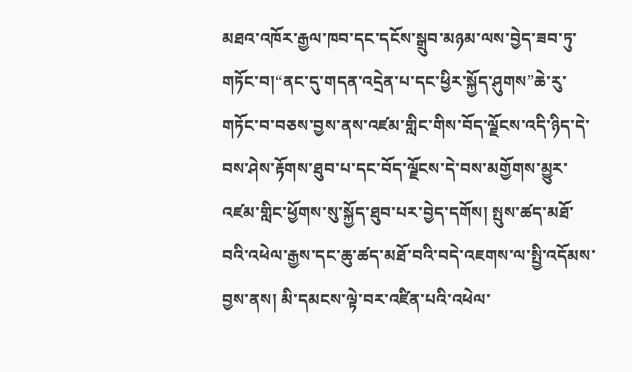མཐའ་འཁོར་རྒྱལ་ཁབ་དང་དངོས་སྒྲུབ་མཉམ་ལས་བྱེད་ཟབ་ཏུ་གཏོང་བ།“ནང་དུ་གདན་འདྲེན་པ་དང་ཕྱིར་སྐྱོད་ཤུགས”ཆེ་རུ་གཏོང་བ་བཅས་བྱས་ནས་འཛམ་གླིང་གིས་བོད་ལྗོངས་འདི་ཉིད་དེ་བས་ཤེས་རྟོགས་ཐུབ་པ་དང་བོད་ལྗོངས་དེ་བས་མགྱོགས་མྱུར་འཛམ་གླིང་ཕྱོགས་སུ་སྐྱོད་ཐུབ་པར་བྱེད་དགོས། སྤུས་ཚད་མཐོ་བའི་འཕེལ་རྒྱས་དང་ཆུ་ཚད་མཐོ་བའི་བདེ་འཇགས་ལ་སྤྱི་འདོམས་བྱས་ནས། མི་དམངས་ལྟེ་བར་འཛིན་པའི་འཕེལ་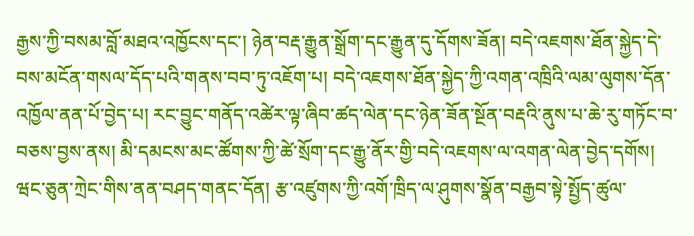རྒྱས་ཀྱི་བསམ་བློ་མཐའ་འཁྱོངས་དང་། ཉེན་བརྡ་རྒྱུན་སྒྲོག་དང་རྒྱུན་དུ་དོགས་ཟོན། བདེ་འཇགས་ཐོན་སྐྱེད་དེ་བས་མངོན་གསལ་དོད་པའི་གནས་བབ་ཏུ་འཇོག་པ། བདེ་འཇགས་ཐོན་སྐྱེད་ཀྱི་འགན་འཁྲིའི་ལམ་ལུགས་དོན་འཁྱོལ་ནན་པོ་བྱེད་པ། རང་བྱུང་གནོད་འཚེར་ལྟ་ཞིབ་ཚད་ལེན་དང་ཉེན་ཟོན་སྔོན་བརྡའི་ནུས་པ་ཆེ་རུ་གཏོང་བ་བཅས་བྱས་ནས། མི་དམངས་མང་ཚོགས་ཀྱི་ཚེ་སྲོག་དང་རྒྱུ་ནོར་གྱི་བདེ་འཇགས་ལ་འགན་ལེན་བྱེད་དགོས།
ཝང་ཅུན་ཀྲེང་གིས་ནན་བཤད་གནང་དོན། རྩ་འཛུགས་ཀྱི་འགོ་ཁྲིད་ལ་ཤུགས་སྣོན་བརྒྱབ་སྟེ་སྤྱོད་ཚུལ་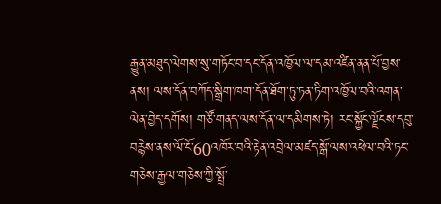རྒྱུན་མཐུད་ལེགས་སུ་གཏོང་བ་དང་དོན་འཁྱོལ་ལ་དམ་འཛིན་ནན་པོ་བྱས་ནས། ལས་དོན་བཀོད་སྒྲིག་ཁག་དོན་ཐོག་ཏུ་ཏན་ཏིག་འཁྱོལ་བའི་འགན་ལེན་བྱེད་དགོས། གཙོ་གནད་ལས་དོན་ལ་དམིགས་ཏེ། རང་སྐྱོང་ལྗོངས་དབུ་བརྙེས་ནས་ལོ་ངོ་60འཁོར་བའི་རྟེན་འབྲེལ་མཛད་སྒོ་ལས་འཕེལ་བའི་ཏང་གཅེས་རྒྱལ་གཅེས་ཀྱི་སྤྲོ་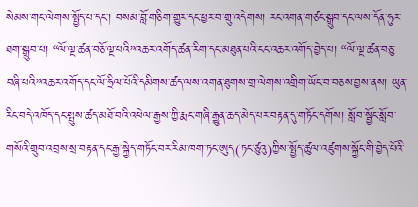སེམས་གང་ལེགས་སྤྱོད་པ་དང་། བསམ་བློ་གཅིག་གྱུར་དང་ཕྱར་བ་གྲུ་འདེགས། རང་འགན་གཙང་སྒྲུབ་དང་ལས་དོན་ཧུར་ཐག་སྒྲུབ་པ། “ལོ་ལྔ་ཚན་བཅོ་ལྔ་པའི”འཆར་འགོད་ཚན་རིག་དང་མཐུན་པའི་ངང་འཆར་འགོད་བྱེད་པ། “ལོ་ལྔ་ཚན་བཅུ་བཞི་པའི”འཆར་འགོད་དང་ལོ་ཧྲིལ་པོའི་དམིགས་ཚད་ལས་འགན་ཐུགས་གྲ་ལེགས་འགྲིག་ཡོང་བ་བཅས་བྱས་ནས། ཡུན་རིང་བདེ་འཁོད་དང་སྤུས་ཚད་མཐོ་བའི་འཕེལ་རྒྱས་ཀྱི་རྨང་གཞི་རྒྱུན་ཆད་མེད་པར་བརྟན་དུ་གཏོང་དགོས། སློབ་སྦྱོང་སློབ་གསོའི་གྲུབ་འབྲས་སྲ་བརྟན་དང་རྒྱ་སྐྱེད་གཏོང་བར་རིམ་ཁག་ཏང་ཨུད(ཏང་ཙུའུ)ཀྱིས་སྤྱོད་ཚུལ་འཛུགས་སྐྱོང་གི་བྱེད་པོའི་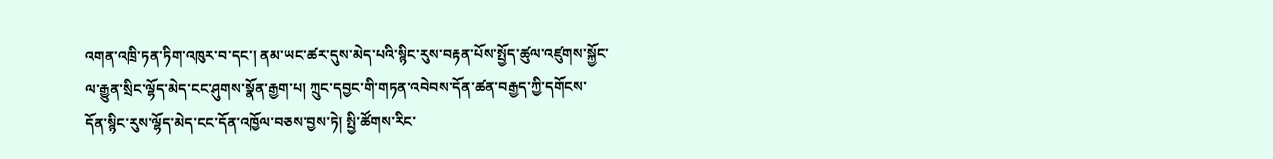འགན་འཁྲི་ཏན་ཏིག་འཁུར་བ་དང་། ནམ་ཡང་ཚར་དུས་མེད་པའི་སྙིང་རུས་བརྟན་པོས་སྤྱོད་ཚུལ་འཛུགས་སྐྱོང་ལ་རྒྱུན་སྲིང་ལྷོད་མེད་ངང་ཤུགས་སྣོན་རྒྱག་པ། ཀྲུང་དབྱང་གི་གཏན་འབེབས་དོན་ཚན་བརྒྱད་ཀྱི་དགོངས་དོན་སྙིང་རུས་ལྷོད་མེད་ངང་དོན་འཁྱོལ་བཅས་བྱས་ཏེ། སྤྱི་ཚོགས་རིང་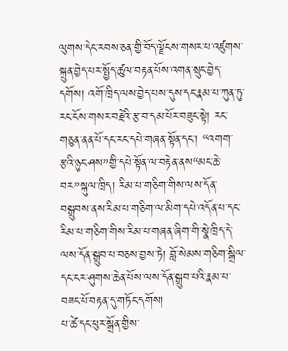ལུགས་དེང་རབས་ཅན་གྱི་བོད་ལྗོངས་གསར་པ་འཛུགས་སྐྲུན་བྱེད་པར་སྤྱོད་ཚུལ་བརྟན་པོས་འགན་སྲུང་བྱེད་དགོས། འགོ་ཁྲིད་ལས་བྱེད་པས་དུས་དང་རྣམ་པ་ཀུན་ཏུ་རང་ངོས་གསར་བརྗེའི་རྩ་བ་དམ་པོར་བཟུང་སྟེ། རང་གཅུན་ནན་པོ་དང་རང་དཔེ་གཞན་སྟོན་དང་། “འགག་རྩའི་ཉུང་ཤས”གྱི་དཔེ་སྟོན་ལ་བརྟེན་ནས“མང་ཆེ་བར”སྐུལ་ཁྲིད། རིམ་པ་གཅིག་གིས་ལས་དོན་བསྒྲུབས་ནས་རིམ་པ་གཅིག་ལ་མིག་དཔེ་འདོན་པ་དང་རིམ་པ་གཅིག་གིས་རིམ་པ་གཞན་ཞིག་གི་སྣེ་ཁྲིད་དེ་ལས་དོན་སྒྲུབ་པ་བཅས་བྱས་ཏེ། བློ་སེམས་གཅིག་སྒྲིལ་དང་ངར་ཤུགས་ཆེན་པོས་ལས་དོན་སྒྲུབ་པའི་རྣམ་པ་བཟང་པོ་བརྟན་དུ་གཏོང་དགོས།
པ་ཚེ་དང་ཕུར་སྒྲོན་གྱིས་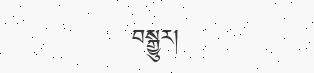བསྒྱུར།